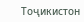Тоҷикистон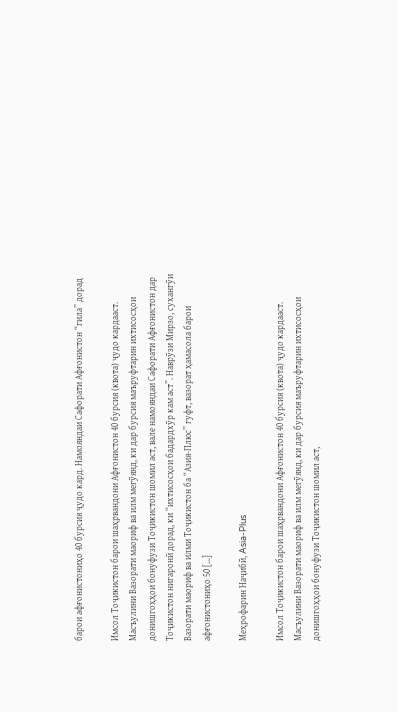барои афғонистониҳо 40 бурсия ҷудо кард. Намояндаи Сафорати Афғонистон “гила” дорад

Имсол Тоҷикистон барои шаҳрвандони Афғонистон 40 бурсия (квота) ҷудо кардааст. Масъулини Вазорати маориф ва илм мегӯянд, ки дар бурсия маъруфтарин ихтисосҳои донишгоҳҳои бонуфузи Тоҷикистон шомил аст, вале намояндаи Сафорати Афғонистон дар Тоҷикистон нигаронӣ дорад, ки “ихтисосҳои бадардхӯр кам аст”. Наврӯзи Мирзо, сухангӯи Вазорати маориф ва илми Тоҷикистон ба “Азия-Плюс” гуфт, вазорат ҳамасола барои афғонистониҳо 50 […]

Меҳрофарин Наҷибӣ, Asia-Plus

Имсол Тоҷикистон барои шаҳрвандони Афғонистон 40 бурсия (квота) ҷудо кардааст. Масъулини Вазорати маориф ва илм мегӯянд, ки дар бурсия маъруфтарин ихтисосҳои донишгоҳҳои бонуфузи Тоҷикистон шомил аст,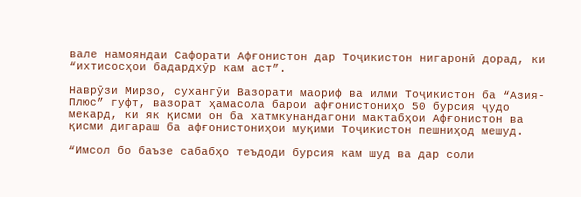вале намояндаи Сафорати Афғонистон дар Тоҷикистон нигаронӣ дорад, ки “ихтисосҳои бадардхӯр кам аст”.

Наврӯзи Мирзо, сухангӯи Вазорати маориф ва илми Тоҷикистон ба “Азия-Плюс” гуфт, вазорат ҳамасола барои афғонистониҳо 50 бурсия ҷудо мекард, ки як қисми он ба хатмкунандагони мактабҳои Афғонистон ва қисми дигараш ба афғонистониҳои муқими Тоҷикистон пешниҳод мешуд.

“Имсол бо баъзе сабабҳо теъдоди бурсия кам шуд ва дар соли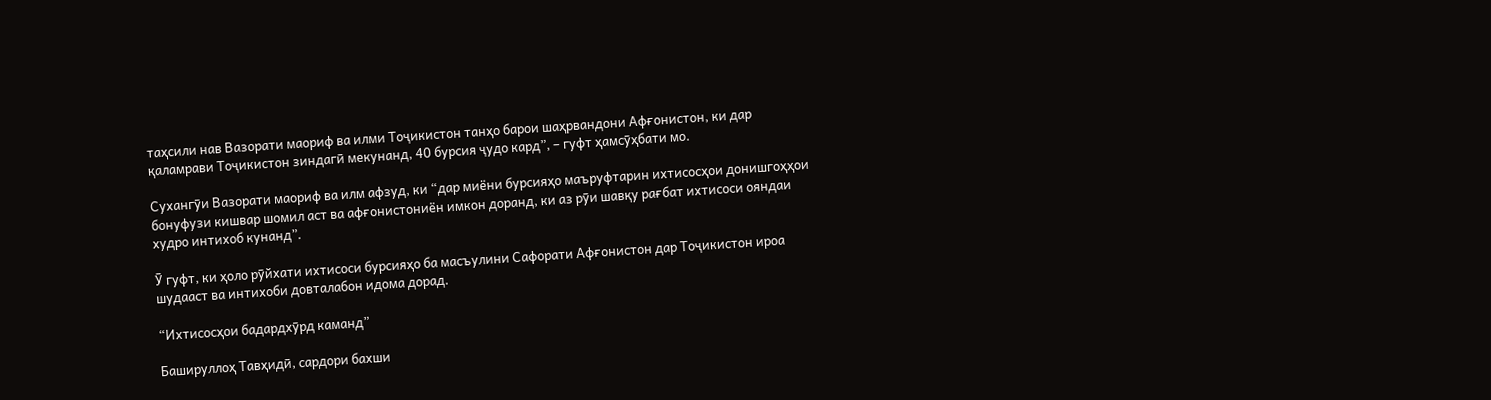таҳсили нав Вазорати маориф ва илми Тоҷикистон танҳо барои шаҳрвандони Афғонистон, ки дар қаламрави Тоҷикистон зиндагӣ мекунанд, 40 бурсия ҷудо кард”, – гуфт ҳамсӯҳбати мо.

Сухангӯи Вазорати маориф ва илм афзуд, ки “дар миёни бурсияҳо маъруфтарин ихтисосҳои донишгоҳҳои бонуфузи кишвар шомил аст ва афғонистониён имкон доранд, ки аз рӯи шавқу рағбат ихтисоси ояндаи худро интихоб кунанд”.

Ӯ гуфт, ки ҳоло рӯйхати ихтисоси бурсияҳо ба масъулини Сафорати Афғонистон дар Тоҷикистон ироа шудааст ва интихоби довталабон идома дорад.

“Ихтисосҳои бадардхӯрд каманд”

Башируллоҳ Тавҳидӣ, сардори бахши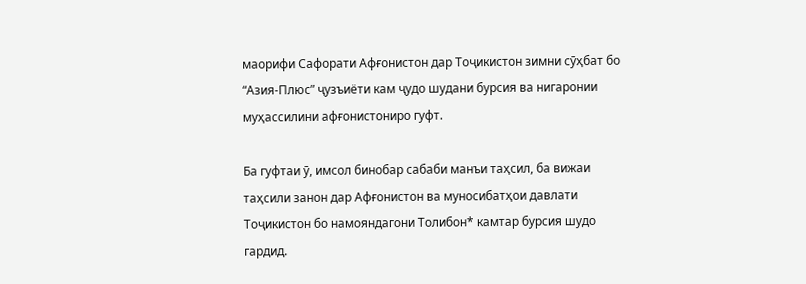маорифи Сафорати Афғонистон дар Тоҷикистон зимни сӯҳбат бо “Азия-Плюс” ҷузъиёти кам ҷудо шудани бурсия ва нигаронии муҳассилини афғонистониро гуфт.

Ба гуфтаи ӯ, имсол бинобар сабаби манъи таҳсил, ба вижаи таҳсили занон дар Афғонистон ва муносибатҳои давлати Тоҷикистон бо намояндагони Толибон* камтар бурсия шудо гардид.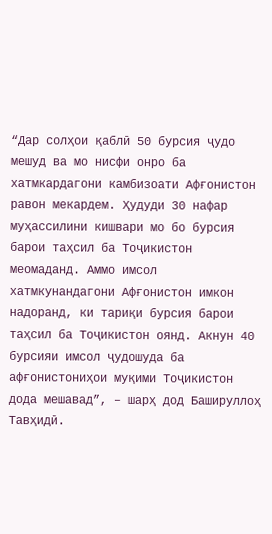“Дар солҳои қаблӣ 50 бурсия ҷудо мешуд ва мо нисфи онро ба хатмкардагони камбизоати Афғонистон равон мекардем. Ҳудуди 30 нафар муҳассилини кишвари мо бо бурсия барои таҳсил ба Тоҷикистон меомаданд. Аммо имсол хатмкунандагони Афғонистон имкон надоранд, ки тариқи бурсия барои таҳсил ба Тоҷикистон оянд. Акнун 40 бурсияи имсол ҷудошуда ба афғонистониҳои муқими Тоҷикистон дода мешавад”, – шарҳ дод Башируллоҳ Тавҳидӣ.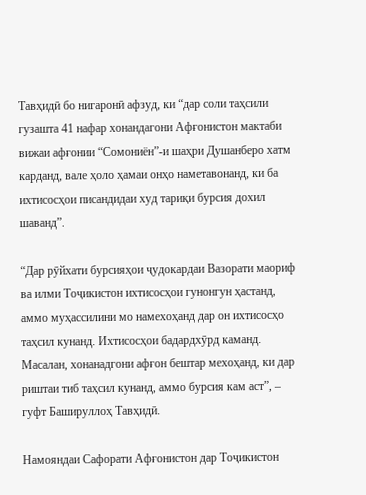Тавҳидӣ бо нигаронӣ афзуд, ки “дар соли таҳсили гузашта 41 нафар хонандагони Афғонистон мактаби вижаи афғонии “Сомониён”-и шаҳри Душанберо хатм карданд, вале ҳоло ҳамаи онҳо наметавонанд, ки ба ихтисосҳои писандидаи худ тариқи бурсия дохил шаванд”.

“Дар рӯйхати бурсияҳои ҷудокардаи Вазорати маориф ва илми Тоҷикистон ихтисосҳои гунонгун ҳастанд, аммо муҳассилини мо намехоҳанд дар он ихтисосҳо таҳсил кунанд. Ихтисосҳои бадардхӯрд каманд. Масалан, хонанадгони афғон бештар мехоҳанд, ки дар риштаи тиб таҳсил кунанд, аммо бурсия кам аст”, – гуфт Башируллоҳ Тавҳидӣ.

Намояндаи Сафорати Афғонистон дар Тоҷикистон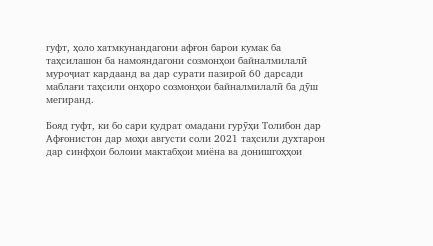гуфт, ҳоло хатмкунандагони афғон барои кумак ба таҳсилашон ба намояндагони созмонҳои байналмилалӣ муроҷиат кардаанд ва дар сурати пазироӣ 60 дарсади маблағи таҳсили онҳоро созмонҳои байналмилалӣ ба дӯш мегиранд.

Бояд гуфт, ки бо сари қудрат омадани гурӯҳи Толибон дар Афғонистон дар моҳи августи соли 2021 таҳсили духтарон дар синфҳои болоии мактабҳои миёна ва донишгоҳҳои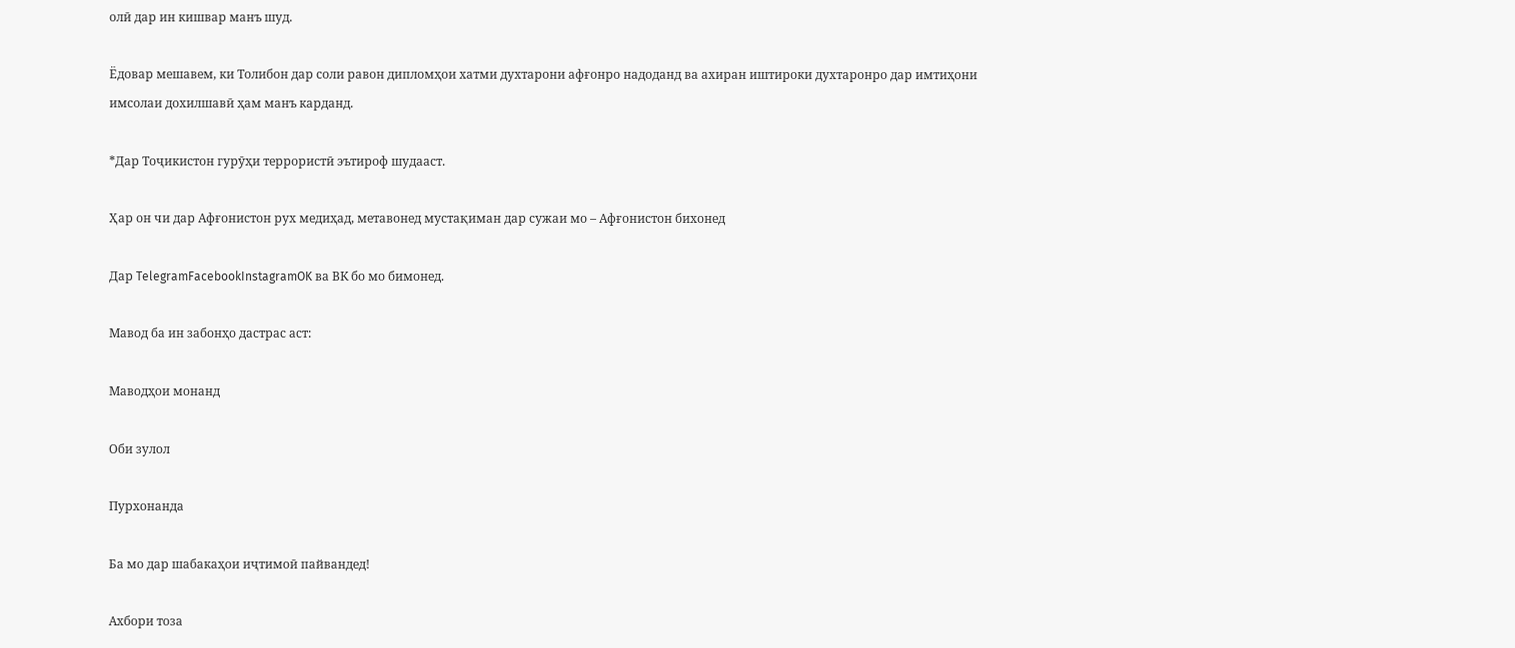олӣ дар ин кишвар манъ шуд.

Ёдовар мешавем, ки Толибон дар соли равон дипломҳои хатми духтарони афғонро надоданд ва ахиран иштироки духтаронро дар имтиҳони имсолаи дохилшавӣ ҳам манъ карданд.

*Дар Тоҷикистон гурӯҳи террористӣ эътироф шудааст.

Ҳар он чи дар Афғонистон рух медиҳад, метавонед мустақиман дар сужаи мо – Афғонистон бихонед

Дар TelegramFacebookInstagramOK ва ВК бо мо бимонед.

Мавод ба ин забонҳо дастрас аст:

Маводҳои монанд

Оби зулол

Пурхонанда

Ба мо дар шабакаҳои иҷтимоӣ пайвандед!

Ахбори тоза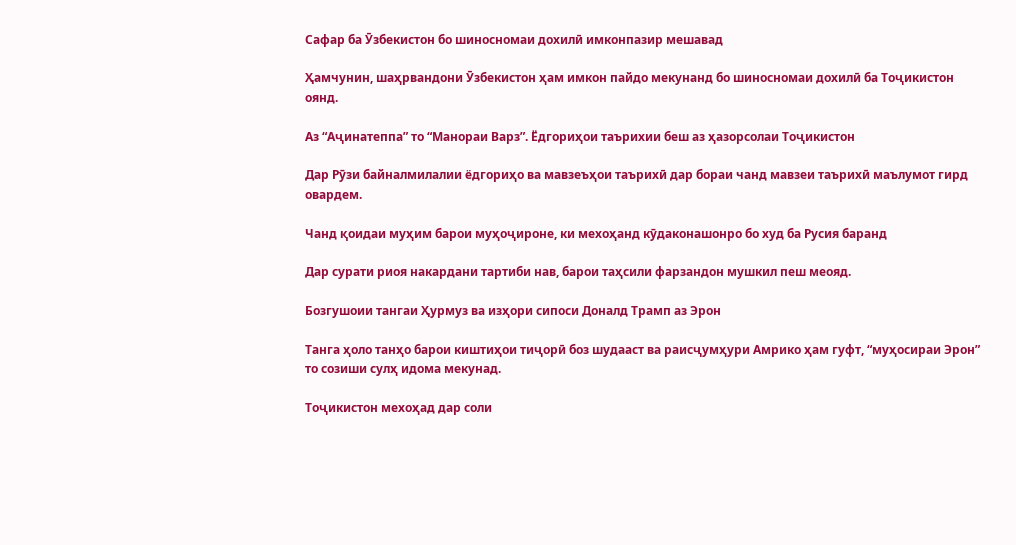Сафар ба Ӯзбекистон бо шиносномаи дохилӣ имконпазир мешавад

Ҳамчунин, шаҳрвандони Ӯзбекистон ҳам имкон пайдо мекунанд бо шиносномаи дохилӣ ба Тоҷикистон оянд.

Аз “Аҷинатеппа” то “Манораи Варз”. Ёдгориҳои таърихии беш аз ҳазорсолаи Тоҷикистон

Дар Рӯзи байналмилалии ёдгориҳо ва мавзеъҳои таърихӣ дар бораи чанд мавзеи таърихӣ маълумот гирд овардем.

Чанд қоидаи муҳим барои муҳоҷироне, ки мехоҳанд кӯдаконашонро бо худ ба Русия баранд

Дар сурати риоя накардани тартиби нав, барои таҳсили фарзандон мушкил пеш меояд.

Бозгушоии тангаи Ҳурмуз ва изҳори сипоси Доналд Трамп аз Эрон

Танга ҳоло танҳо барои киштиҳои тиҷорӣ боз шудааст ва раисҷумҳури Амрико ҳам гуфт, “муҳосираи Эрон” то созиши сулҳ идома мекунад.

Тоҷикистон мехоҳад дар соли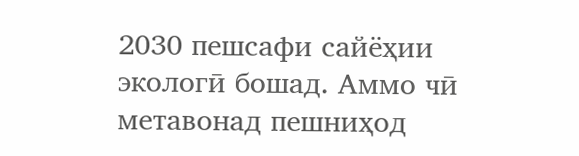2030 пешсафи сайёҳии экологӣ бошад. Аммо чӣ метавонад пешниҳод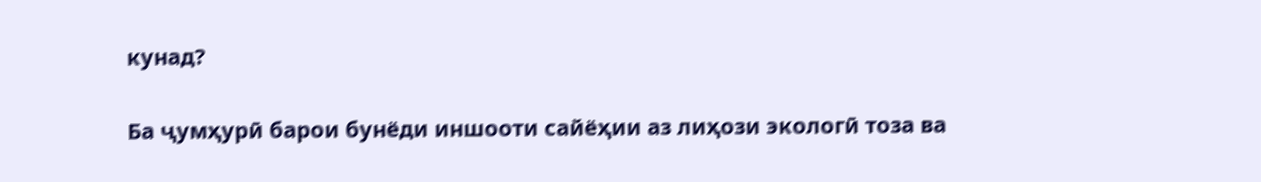кунад?

Ба ҷумҳурӣ барои бунёди иншооти сайёҳии аз лиҳози экологӣ тоза ва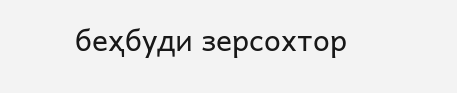беҳбуди зерсохтор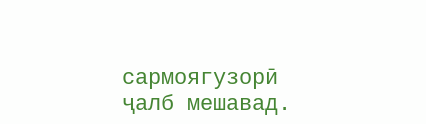сармоягузорӣ ҷалб мешавад.